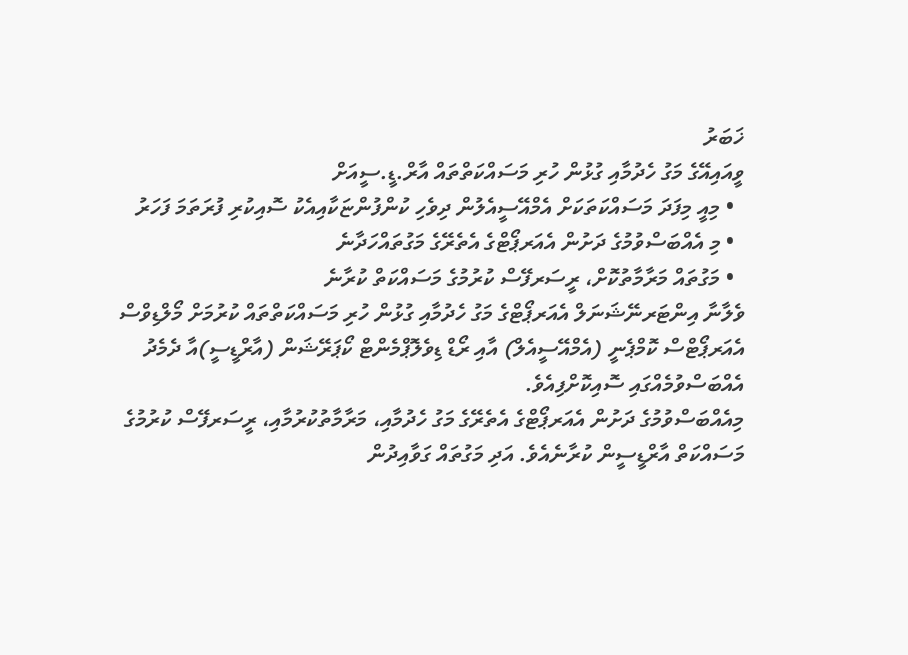ޚަބަރު
ވީއައިއޭގެ މަގު ހެދުމާއި ގުޅުން ހުރި މަސައްކަތްތައް އާރް.ޑީ.ސީއަށް
  • މިއީ މިފަދަ މަސައްކަތަކަށް އެމްއޭސީއެލުން ދިވެހި ކުންފުންޏަކާއިއެކު ސޮއިކުރި ފުރަތަމަ ފަހަރު
  • މި އެއްބަސްވުމުގެ ދަށުން އެއަރޕޯޓްގެ އެތެރޭގެ މަގުތައްހަދާނެ
  • މަގުތައް މަރާމާތުކޮށް، ރީސަރފޭސް ކުރުމުގެ މަސައްކަތް ކުރާނެ
ވެލާނާ އިންޓަރނޭޝަނަލް އެއަރޕޯޓްގެ މަގު ހެދުމާއި ގުޅުން ހުރި މަސައްކަތްތައް ކުރުމަށް މޯލްޑިވްސް އެއަރޕޯޓްސް ކޮމްޕެނީ (އެމްއޭސީއެލް) އާއި ރޯޑް ޑިވެލޮޕްމެންޓް ކޯޕަރޭޝަން (އާރްޑީސީ)އާ ދެމެދު އެއްބަސްވުމެއްގައި ސޮއިކޮށްފިއެވެ.
މިއެއްބަސްވުމުގެ ދަށުން އެއަރޕޯޓްގެ އެތެރޭގެ މަގު ހެދުމާއި، މަރާމާތުކުރުމާއި، ރީސަރފޭސް ކުރުމުގެ މަސައްކަތް އާރްޑީސީން ކުރާނެއެވެ. އަދި މަގުތައް ގަވާއިދުން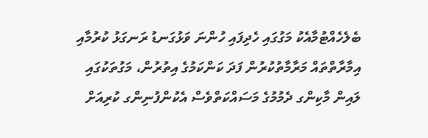ބެލެހެއްޓުމާއެކު މަގުގައި ހެދިފައި ހުންނަ ވަޅުގަނޑު ރަނގަޅު ކުރުމާއި އިމާރާތްތައް މަރާމާތުކުރުން ފަދަ ކަންކަމުގެ އިތުރުން، މަގުތަކުގައި ލައިން މާކިންގ ދެމުމުގެ މަސައްކަތްވެސް އެކުންފުނިންގ ކުރިއަށް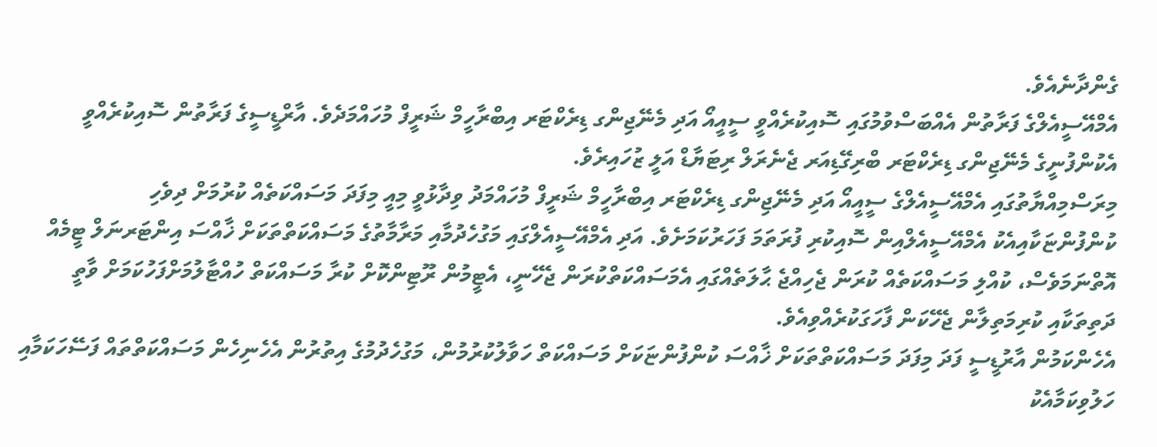ގެންދާނެއެވެ.
އެމްއޭސީއެލްގެ ފަރާތުން އެއްބަސްވުމުގައި ސޮއިކުރެއްވީ ސީއީއޯ އަދި މެނޭޖިންގ ޑިރެކްޓަރ އިބްރާހީމް ޝަރީފް މުހައްމަދެވެ. އާރްޑީސީގެ ފަރާތުން ސޮއިކުރެއްވީ އެކުންފުނީގެ މެނޭޖިންގ ޑިރެކްޓަރ ބްރިގޭޑިއަރ ޖެނެރަލް ރިޓަޔާޑް އަލީ ޒުހައިރެވެ.
މިރަސްމިއްޔާތުގައި އެމްއޭސީއެލްގެ ސީއީއޯ އަދި މެނޭޖިންގ ޑިރެކްޓަރ އިބްރާހީމް ޝަރީފް މުހައްމަދު ވިދާޅުވީ މިއީ މިފަދަ މަސައްކަތެއް ކުރުމަށް ދިވެހި ކުންފުންޏަކާއިއެކު އެމްއޭސީއެލްއިން ސޮއިކުރި ފުރަތަމަ ފަހަރުކަމަށެވެ. އަދި އެމްއޭސީއެލްގައި މަގުހެދުމާއި މަރާމާތުގެ މަސައްކަތްތަކަށް ޚާއްސަ އިންޓަރނަލް ޓީމެއް އޮތްނަމަވެސް، ކުއްލި މަސައްކަތެއް ކުރަން ޖެހިއްޖެ ޙާލަތެއްގައި އެމަސައްކަތްކުރަން ޖެހޭނީ، އެޓީމުން ރޫޓިންކޮށް ކުރާ މަސައްކަތް ހުއްޓާލުމަށްފަހުކަމަށް ވާތީ ދަތިތަކާއި ކުރިމަތިލާން ޖެހޭކަން ފާހަގަކުރެއްވިއެވެ.
އެހެންކަމުން އާރުޑީސީ ފަދަ މިފަދަ މަސައްކަތްތަކަށް ޚާއްސަ ކުންފުންޏަކަށް މަސައްކަތް ހަވާލުކުރުމުން، މަގުހެދުމުގެ އިތުރުން އެހެނިހެން މަސައްކަތްތައް ފަސޭހަކަމާއި ހަލުވިކަމާއެކު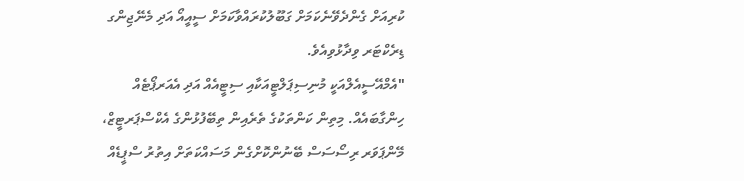ކުރިއަށް ގެންދެވޭނެކަމަށް ގަބޫލުކުރައްވާކަމަށް ސީއީއޯ އަދި މެނޭޖިންގ ޑިރެކްޓަރ ވިދާޅުވިއެވެ.
"އެމްއޭސީއެލްއަކީ މުނިސިޕަލްޓީއަކާއި ސިޓީއެއް އަދި އެއަރޕޯޓެއް ހިންގާބައެއް. މިތިން ކަންތަކުގެ ތެރެއިން ތިބޭފުޅުންގެ އެކްސްޕަރޓީޒް، މޭންޕަވަރ ރިސޯސަސް ބޭނުންކޮށްގެން މަސައްކަތަށް އިތުރު ސްޕީޑެއް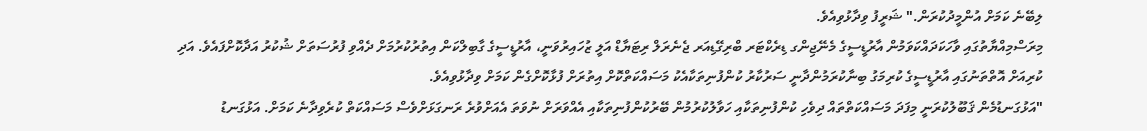ލިބޭނެ ކަމަށް އުންމީދުކުރަން." ޝަރީފު ވިދާޅުވިއެވެ.
މިރަސްމިއްޔާތުގައި ވާހަކަދައްކަވަމުން އާރުޑީސީގެ މެނޭޖިންގ ޑިރެކްޓަރ ބްރިގޭޑިއަރ ޖެނެރަލް ރިޓަޔާޑް އަލީ ޒުހައިރުވަނީ، އާރުޑީސީގެ ގާބިލްކަން އިތުރުކުރުމަށް ދެއްވި ފުރުސަތަށް ޝުކުރު އަދާކޮށްފައެވެ. އަދި ކުރިއަށް އޮތްތަނުގައި އާރުޑީސީގެ ކުރިމަގު ބިނާކުރަމުންދާނީ ސަރުކާރު ކުންފުނިތަކާއެކު މަސައްކަތްކޮށް އިތުރަށް ފުޅާކޮށްގެން ކަމަށް ވިދާޅުވިއެވެ.
"އަޅުގަނޑުމެން ޤަބޫލުކުރަނީ މިފަދަ މަސައްކަތްތައް ދިވެހި ކުންފުނިތަކާއި ހަވާލުކުރުމުން ބޭރުކުންފުނިތަކާއި އެއްވަރަށް ނުވަތަ އެއަށްވުރެ ރަނގަޅަށްވެސް މަސައްކަތް ކުރެވިދާނެ ކަމަށް. އަޅުގަނޑު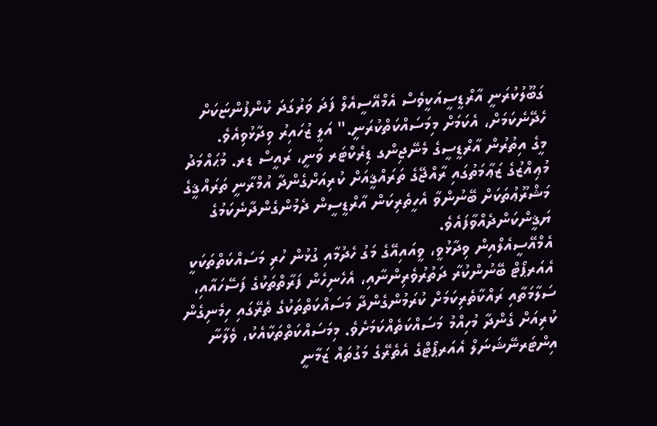ގަބޫލުކުރަނީ އާރްޑީސީއަކީވެސް އެމްއޭސީއެލް ފަދަ ވަރުގަދަ ކުންފުންޏަކަށް ހެދޭނެކަމަށް، އެކަމަށް މިމަސައްކަތްކުރަނީ." އަލީ ޒުހައިރު ވިދާޅުވިއެވެ.
މީގެ އިތުރުން އާރްޑީސީގެ މެނޭޖިންގ ޑިރެކްޓަރ ވަނީ، ރައީސް ޑރ. މުޙައްމަދު މުޢިއްޒުގެ ޒަޢާމަތުގައި ރާއްޖޭގެ ތަރައްޤީއަށް ކުރިއަށްގެންދާ އުމްރާނީ ތަރައްޤީގެ މަޝްރޫޢުތަކަށް ބޭނުންވާ އެހީތެރިކަން އާރްޑީސީން ދެމުންގެންދާނެކަމުގެ ޔަޤީންކަންދެއްވާފައެވެ.
އެމްއޭސީއެލްއިން ވިދާޅުވީ، ވީއައިއޭގެ މަގު ހެދުމާއި ގުޅުން ހުރި މަސައްކަތްތަކަކީ އެއަރޕޯޓް ބޭނުންކުރާ ދަތުރުވެރިންނާއި، އެހެނިހެން ފަރާތްތަކުގެ ފަސޭހައާއި، ސަލާމަތާއި ރައްކާތެރިކަމަށް ކުރަމުންގެންދާ މަސައްކަތްތަކުގެ ތެރޭގައި ހިމެނިގެން ކުރިއަށް ގެންދާ މުހިއްމު މަސައްކަތެއްކަމަށެވެ. މިމަސައްކަތްތަކާއެކު، ވެލާނާ އިންޓަރނޭޝަނަލް އެއަރޕޯޓްގެ އެތެރޭގެ މަގުތައް ޒަމާނީ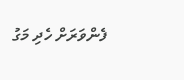ފެންވަރަށް ހެދި މަގު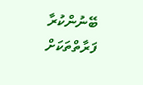ބޭނުންކުރާ ފަރާތްތަކަށް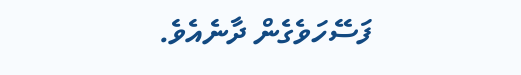ފަސޭހަވެގެން ދާނެއެވެ.